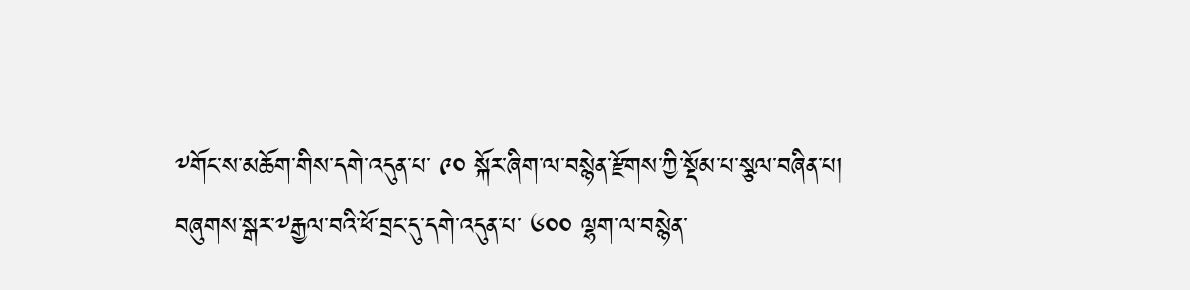༸གོང་ས་མཆོག་གིས་དགེ་འདུན་པ་ ༩༠ སྐོར་ཞིག་ལ་བསྙེན་རྫོགས་ཀྱི་སྡོམ་པ་སྩལ་བཞིན་པ།
བཞུགས་སྒར་༸རྒྱལ་བའི་ཕོ་བྲང་དུ་དགེ་འདུན་པ་ ༦༠༠ ལྷག་ལ་བསྙེན་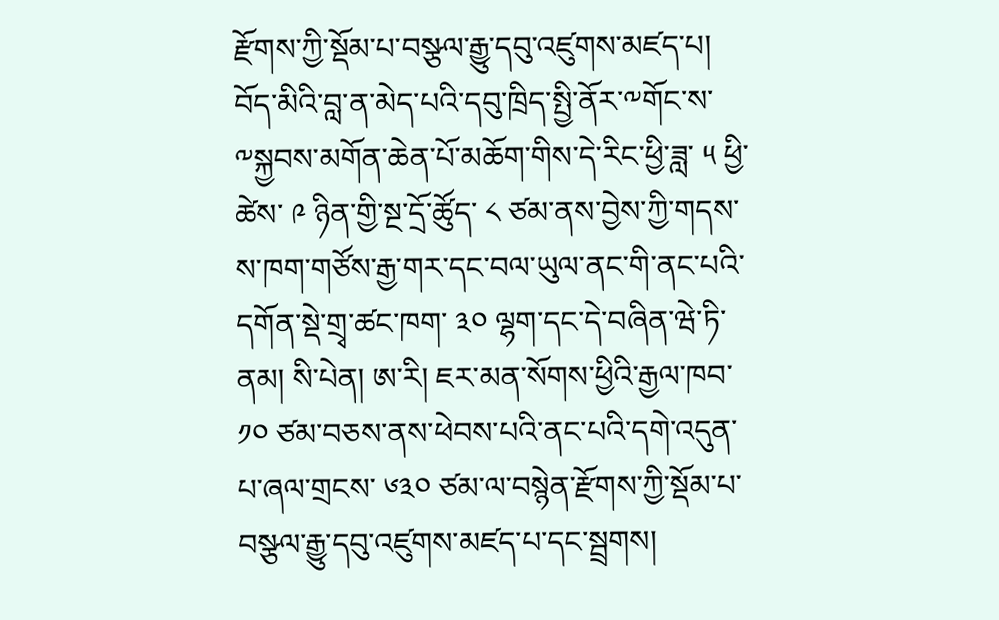རྫོགས་ཀྱི་སྡོམ་པ་བསྩལ་རྒྱུ་དབུ་འཛུགས་མཛད་པ།
བོད་མིའི་བླ་ན་མེད་པའི་དབུ་ཁྲིད་སྤྱི་ནོར་༸གོང་ས་༸སྐྱབས་མགོན་ཆེན་པོ་མཆོག་གིས་དེ་རིང་ཕྱི་ཟླ་ ༥ ཕྱི་ཚེས་ ༩ ཉིན་གྱི་སྔ་དྲོ་ཚོུད་ ༨ ཙམ་ནས་བྱེས་ཀྱི་གདས་ས་ཁག་གཙོས་རྒྱ་གར་དང་བལ་ཡུལ་ནང་གི་ནང་པའི་དགོན་སྡེ་གྲྭ་ཚང་ཁག་ ༣༠ ལྷག་དང་དེ་བཞིན་ཝེ་ཏི་ནམ། སི་པེན། ཨ་རི། ཇར་མན་སོགས་ཕྱིའི་རྒྱལ་ཁབ་ ༡༠ ཙམ་བཅས་ནས་ཕེབས་པའི་ནང་པའི་དགེ་འདུན་པ་ཞལ་གྲངས་ ༦༣༠ ཙམ་ལ་བསྙེན་རྫོགས་ཀྱི་སྡོམ་པ་བསྩལ་རྒྱུ་དབུ་འཛུགས་མཛད་པ་དང་སྦྲགས།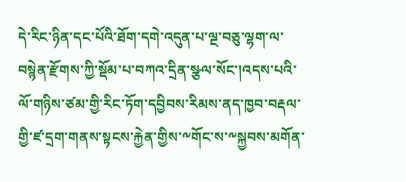དེ་རིང་ཉིན་དང་པོའི་ཐོག་དགེ་འདུན་པ་ལྔ་བཅུ་ལྷག་ལ་བསྙེན་རྫོགས་ཀྱི་སྡོམ་པ་བཀའ་དྲིན་སྩལ་སོང་།འདས་པའི་ལོ་གཉིས་ཙམ་གྱི་རིང་ཏོག་དབྱིབས་རིམས་ནད་ཁྱབ་བརྡལ་གྱི་ཛ་དྲག་གནས་སྟངས་རྐྱེན་གྱིས་༸གོང་ས་༸སྐྱབས་མགོན་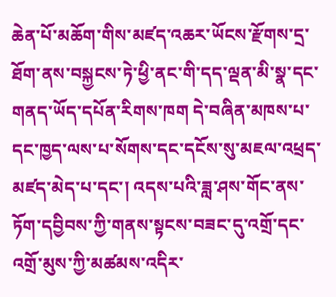ཆེན་པོ་མཆོག་གིས་མཛད་འཆར་ཡོངས་རྫོགས་དྲ་ཐོག་ནས་བསྐྱངས་ཏེ་ཕྱི་ནང་གི་དད་ལྡན་མི་སྣ་དང་གནད་ཡོད་དཔོན་རིགས་ཁག དེ་བཞིན་མཁས་པ་དང་ཁྱད་ལས་པ་སོགས་དང་དངོས་སུ་མཇལ་འཕྲད་མཛད་མེད་པ་དང་། འདས་པའི་ཟླ་ཤས་གོང་ནས་ཏོག་དབྱིབས་ཀྱི་གནས་སྟངས་བཟང་དུ་འགྲོ་དང་འགྲོ་མུས་ཀྱི་མཚམས་འདིར་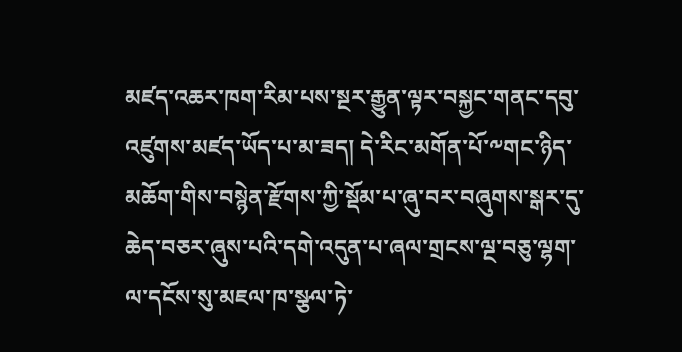མཛད་འཆར་ཁག་རིམ་པས་སྔར་རྒྱུན་ལྟར་བསྐྱང་གནང་དབུ་འཛུགས་མཛད་ཡོད་པ་མ་ཟད། དེ་རིང་མགོན་པོ་༸གང་ཉིད་མཆོག་གིས་བསྙེན་རྫོགས་ཀྱི་སྡོམ་པ་ཞུ་བར་བཞུགས་སྒར་དུ་ཆེད་བཅར་ཞུས་པའི་དགེ་འདུན་པ་ཞལ་གྲངས་ལྔ་བཅུ་ལྷག་ལ་དངོས་སུ་མཇལ་ཁ་སྩལ་ཏེ་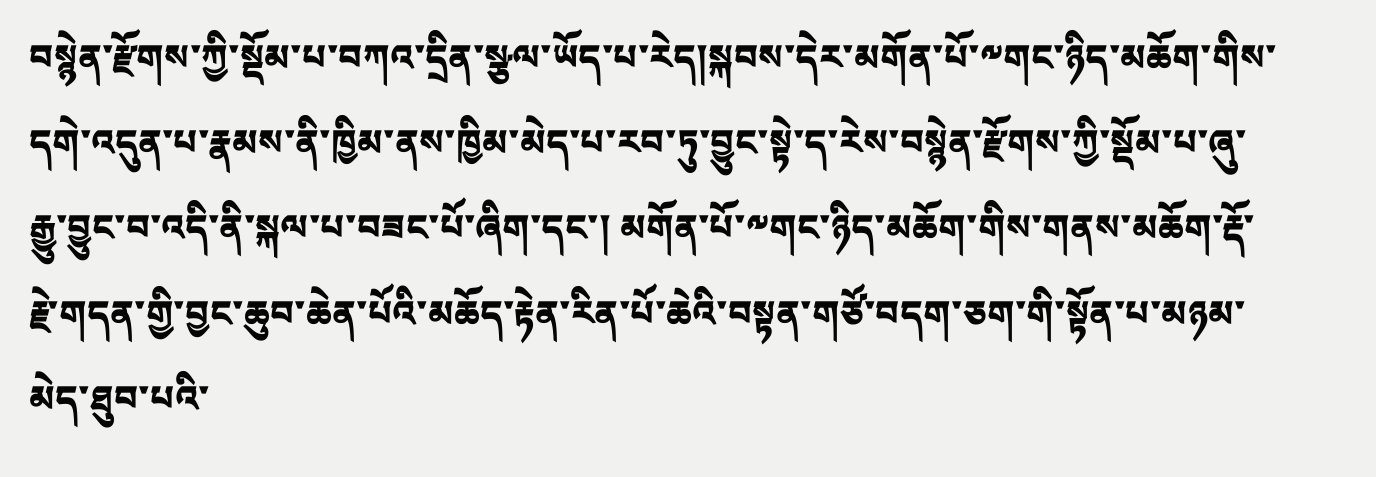བསྙེན་རྫོགས་ཀྱི་སྡོམ་པ་བཀའ་དྲིན་སྩལ་ཡོད་པ་རེད།སྐབས་དེར་མགོན་པོ་༸གང་ཉིད་མཆོག་གིས་དགེ་འདུན་པ་རྣམས་ནི་ཁྱིམ་ནས་ཁྱིམ་མེད་པ་རབ་ཏུ་བྱུང་སྟེ་ད་རེས་བསྙེན་རྫོགས་ཀྱི་སྡོམ་པ་ཞུ་རྒྱུ་བྱུང་བ་འདི་ནི་སྐལ་པ་བཟང་པོ་ཞིག་དང་། མགོན་པོ་༸གང་ཉིད་མཆོག་གིས་གནས་མཆོག་རྡོ་རྗེ་གདན་གྱི་བྱང་ཆུབ་ཆེན་པོའི་མཆོད་རྟེན་རིན་པོ་ཆེའི་བསྟན་གཙོ་བདག་ཅག་གི་སྟོན་པ་མཉམ་མེད་ཐུབ་པའི་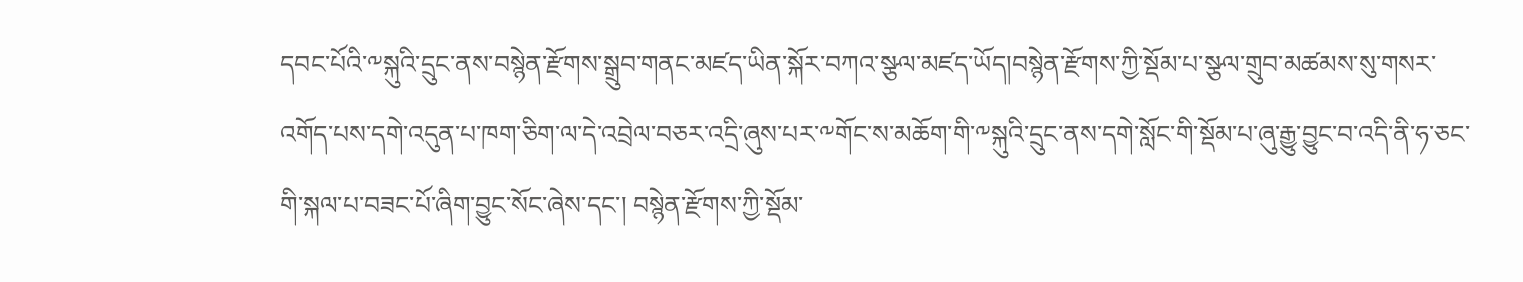དབང་པོའི་༸སྐུའི་དྲུང་ནས་བསྙེན་རྫོགས་སྒྲུབ་གནང་མཛད་ཡིན་སྐོར་བཀའ་སྩལ་མཛད་ཡོད།བསྙེན་རྫོགས་ཀྱི་སྡོམ་པ་སྩལ་གྲུབ་མཚམས་སུ་གསར་འགོད་པས་དགེ་འདུན་པ་ཁག་ཅིག་ལ་དེ་འབྲེལ་བཅར་འདྲི་ཞུས་པར་༸གོང་ས་མཆོག་གི་༸སྐུའི་དྲུང་ནས་དགེ་སློང་གི་སྡོམ་པ་ཞུ་རྒྱུ་བྱུང་བ་འདི་ནི་ཧ་ཅང་གི་སྐལ་པ་བཟང་པོ་ཞིག་བྱུང་སོང་ཞེས་དང་། བསྙེན་རྫོགས་ཀྱི་སྡོམ་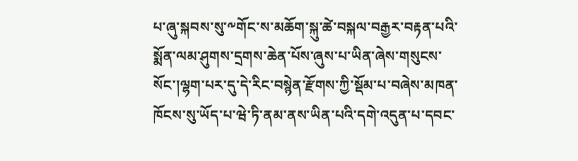པ་ཞུ་སྐབས་སུ་༸གོང་ས་མཆོག་སྐུ་ཚེ་བསྐལ་བརྒྱར་བརྟན་པའི་སྨོན་ལམ་ཤུགས་དྲགས་ཆེན་པོས་ཞུས་པ་ཡིན་ཞེས་གསུངས་སོང་།ལྷག་པར་དུ་དེ་རིང་བསྙེན་རྫོགས་ཀྱི་སྡོམ་པ་བཞེས་མཁན་ཁོངས་སུ་ཡོད་པ་ཝེ་ཏི་ནམ་ནས་ཡིན་པའི་དགེ་འདུན་པ་དབང་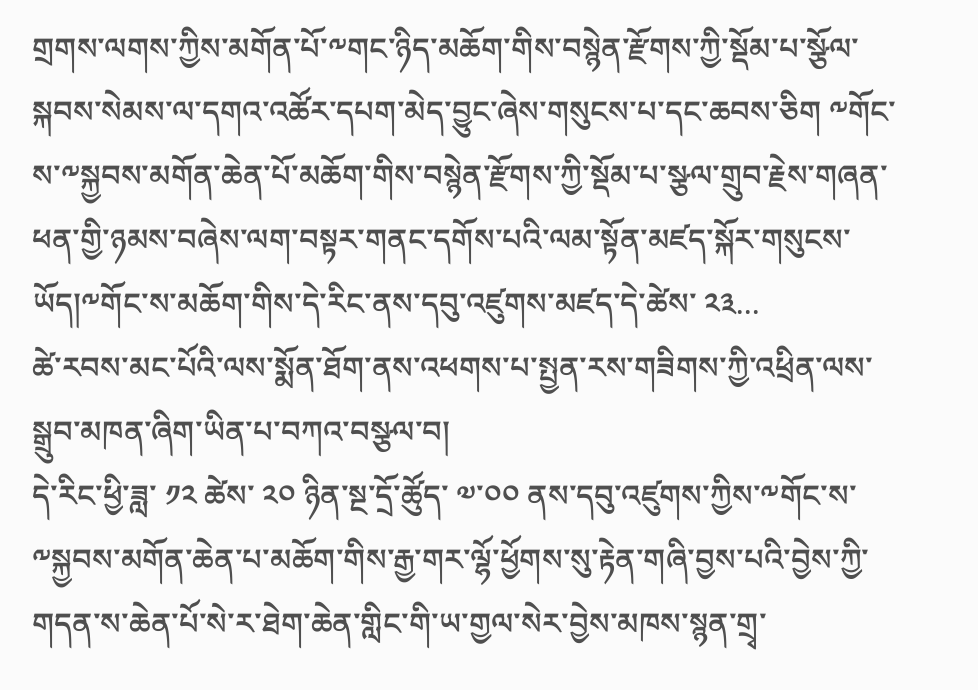གྲགས་ལགས་ཀྱིས་མགོན་པོ་༸གང་ཉིད་མཆོག་གིས་བསྙེན་རྫོགས་ཀྱི་སྡོམ་པ་སྩོལ་སྐབས་སེམས་ལ་དགའ་འཚོར་དཔག་མེད་བྱུང་ཞེས་གསུངས་པ་དང་ཆབས་ཅིག ༸གོང་ས་༸སྐྱབས་མགོན་ཆེན་པོ་མཆོག་གིས་བསྙེན་རྫོགས་ཀྱི་སྡོམ་པ་སྩལ་གྲུབ་རྗེས་གཞན་ཕན་གྱི་ཉམས་བཞེས་ལག་བསྟར་གནང་དགོས་པའི་ལམ་སྟོན་མཛད་སྐོར་གསུངས་ཡོད།༸གོང་ས་མཆོག་གིས་དེ་རིང་ནས་དབུ་འཛུགས་མཛད་དེ་ཚེས་ ༢༣...
ཚེ་རབས་མང་པོའི་ལས་སྨོན་ཐོག་ནས་འཕགས་པ་སྤྱན་རས་གཟིགས་ཀྱི་འཕྲིན་ལས་སྒྲུབ་མཁན་ཞིག་ཡིན་པ་བཀའ་བསྩལ་བ།
དེ་རིང་ཕྱི་ཟླ་ ༡༢ ཚེས་ ༢༠ ཉིན་སྔ་དྲོ་ཚོུད་ ༧་༠༠ ནས་དབུ་འཛུགས་ཀྱིས་༸གོང་ས་༸སྐྱབས་མགོན་ཆེན་པ་མཆོག་གིས་རྒྱ་གར་ལྷོ་ཕྱོགས་སུ་རྟེན་གཞི་བྱས་པའི་བྱེས་ཀྱི་གདན་ས་ཆེན་པོ་སེ་ར་ཐེག་ཆེན་གླིང་གི་ཡ་གྱལ་སེར་བྱེས་མཁས་སྙན་གྲྭ་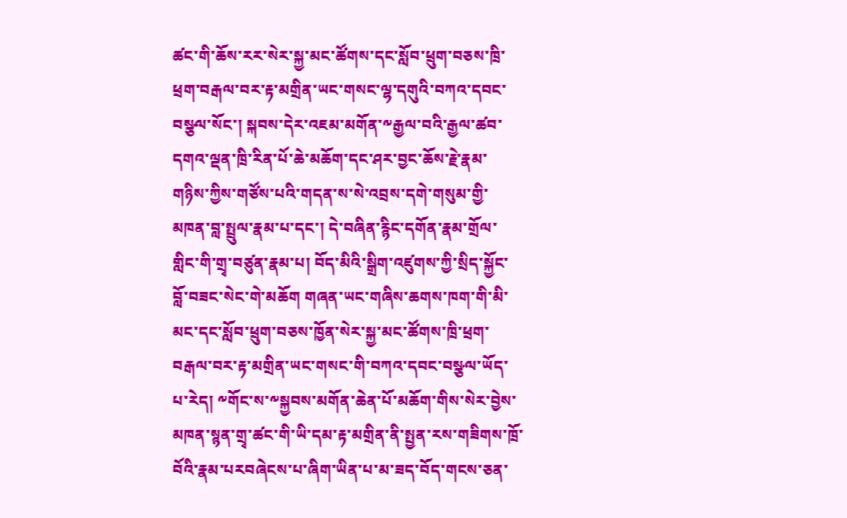ཚང་གི་ཆོས་རར་སེར་སྐྱ་མང་ཚོགས་དང་སློབ་ཕྲུག་བཅས་ཁྲི་ཕྲག་བརྒལ་བར་རྟ་མགྲིན་ཡང་གསང་ལྷ་དགུའི་བཀའ་དབང་བསྩལ་སོང་། སྐབས་དེར་འཇམ་མགོན་༸རྒྱལ་བའི་རྒྱལ་ཚབ་དགའ་ལྡན་ཁྲི་རིན་པོ་ཆེ་མཆོག་དང་ཤར་བྱང་ཆོས་རྗེ་རྣམ་གཉིས་ཀྱིས་གཙོས་པའི་གདན་ས་སེ་འབྲས་དགེ་གསུམ་གྱི་མཁན་བླ་སྤྲུལ་རྣམ་པ་དང་། དེ་བཞིན་རྙིང་དགོན་རྣམ་གྲོལ་གླིང་གི་གྲྭ་བཙུན་རྣམ་པ། བོད་མིའི་སྒྲིག་འཛུགས་ཀྱི་སྲིད་སྐྱོང་བློ་བཟང་སེང་གེ་མཆོག གཞན་ཡང་གཞིས་ཆགས་ཁག་གི་མི་མང་དང་སློབ་ཕྲུག་བཅས་ཁྱོན་སེར་སྐྱ་མང་ཚོགས་ཁྲི་ཕྲག་བརྒལ་བར་རྟ་མགྲིན་ཡང་གསང་གི་བཀའ་དབང་བསྩལ་ཡོད་པ་རེད། ༸གོང་ས་༸སྐྱབས་མགོན་ཆེན་པོ་མཆོག་གིས་སེར་བྱེས་མཁན་སྙན་གྲྭ་ཚང་གི་ཡི་དམ་རྟ་མགྲིན་ནི་སྤྱན་རས་གཟིགས་ཁྲོ་བོའི་རྣམ་པརབཞེངས་པ་ཞིག་ཡིན་པ་མ་ཟད་བོད་གངས་ཅན་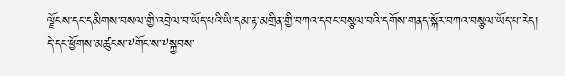ལྗོངས་དང་དམིགས་བསལ་གྱི་འབྲེལ་བ་ཡོད་པའི་ཡི་དམ་རྟ་མགྲིན་གྱི་བཀའ་དབང་བསྩལ་བའི་དགོས་གནད་སྐོར་བཀའ་བསྩལ་ཡོད་པ་རེད། དེ་དང་ཕྱོགས་མཚུངས་༸གོང་ས་༸སྐྱབས་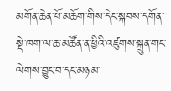མགོན་ཆེན་པོ་མཆོག་གིས་དེང་སྐབས་དགོན་སྡེ་ཁག་ལ་ཆ་མཚོན་ན་ཕྱིའི་འཛུགས་སྐྲུན་གང་ལེགས་བྱུང་བ་དང་མཉམ་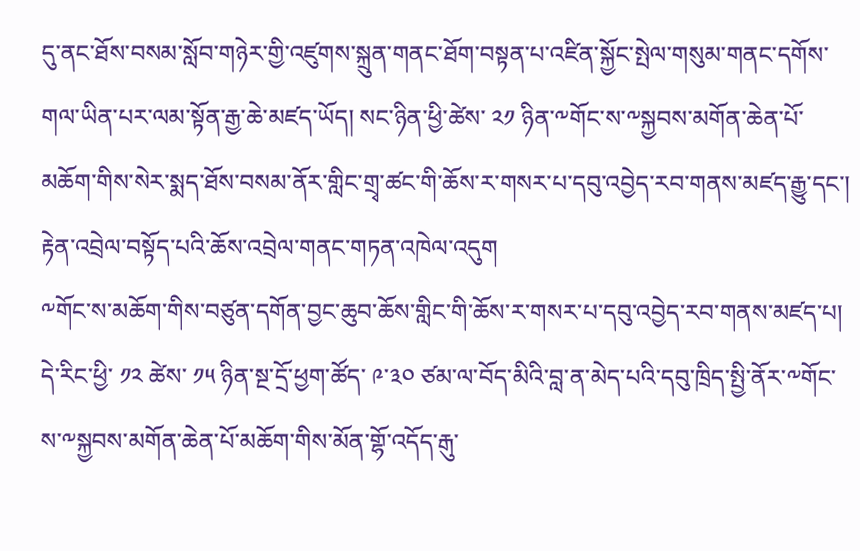དུ་ནང་ཐོས་བསམ་སློབ་གཉེར་གྱི་འཛུགས་སྐྲུན་གནང་ཐོག་བསྟན་པ་འཛིན་སྐྱོང་སྤེལ་གསུམ་གནང་དགོས་གལ་ཡིན་པར་ལམ་སྟོན་རྒྱ་ཆེ་མཛད་ཡོད། སང་ཉིན་ཕྱི་ཚེས་ ༢༡ ཉིན་༸གོང་ས་༸སྐྱབས་མགོན་ཆེན་པོ་མཆོག་གིས་སེར་སྨད་ཐོས་བསམ་ནོར་གླིང་གྲྭ་ཚང་གི་ཆོས་ར་གསར་པ་དབུ་འབྱེད་རབ་གནས་མཛད་རྒྱུ་དང་། རྟེན་འབྲེལ་བསྟོད་པའི་ཆོས་འབྲེལ་གནང་གཏན་འཁེལ་འདུག
༸གོང་ས་མཆོག་གིས་བཙུན་དགོན་བྱང་ཆུབ་ཆོས་གླིང་གི་ཆོས་ར་གསར་པ་དབུ་འབྱེད་རབ་གནས་མཛད་པ།
དེ་རིང་ཕྱི་ ༡༢ ཚེས་ ༡༥ ཉིན་སྔ་དྲོ་ཕྱག་ཚོད་ ༩་༣༠ ཙམ་ལ་བོད་མིའི་བླ་ན་མེད་པའི་དབུ་ཁྲིད་སྤྱི་ནོར་༸གོང་ས་༸སྐྱབས་མགོན་ཆེན་པོ་མཆོག་གིས་མོན་གྷོ་འདོད་རྒུ་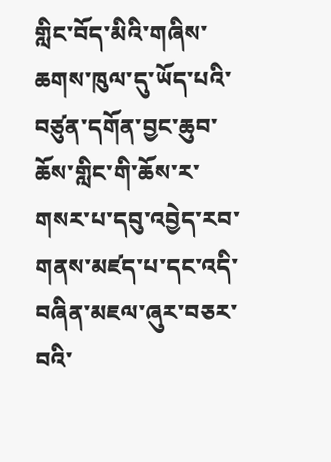གླིང་བོད་མིའི་གཞིས་ཆགས་ཁུལ་དུ་ཡོད་པའི་བཙུན་དགོན་བྱང་ཆུབ་ཆོས་གླིང་གི་ཆོས་ར་གསར་པ་དབུ་འབྱེད་རབ་གནས་མཛད་པ་དང་འདི་བཞིན་མཇལ་ཞུར་བཅར་བའི་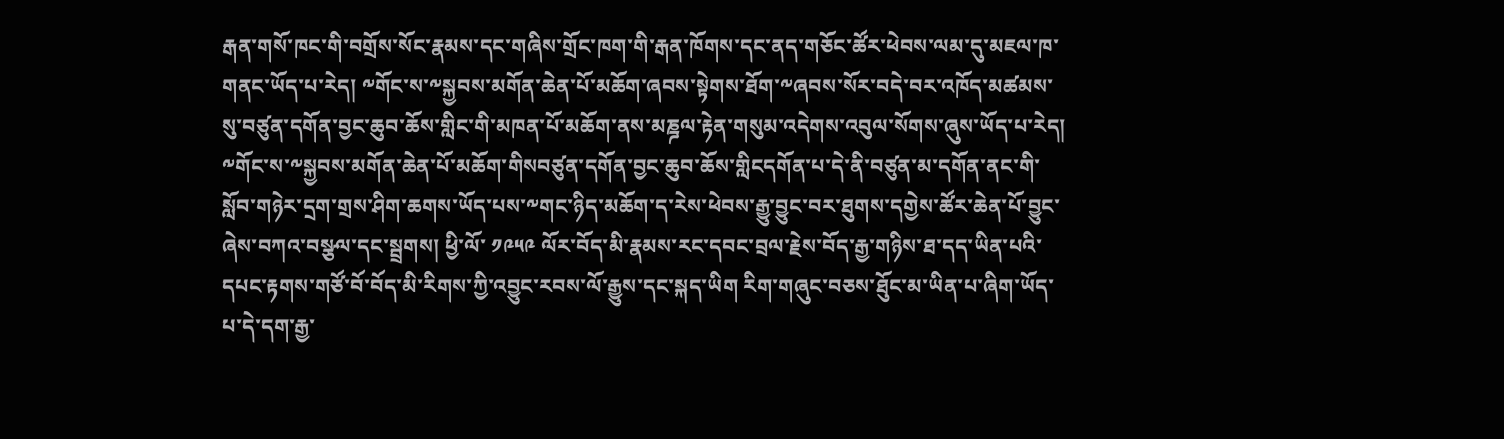རྒན་གསོ་ཁང་གི་བགྲོས་སོང་རྣམས་དང་གཞིས་གྲོང་ཁག་གི་རྒན་ཁོགས་དང་ནད་གཅོང་ཚོར་ཕེབས་ལམ་དུ་མཇལ་ཁ་གནང་ཡོད་པ་རེད། ༸གོང་ས་༸སྐྱབས་མགོན་ཆེན་པོ་མཆོག་ཞབས་སྟེགས་ཐོག་༸ཞབས་སོར་བདེ་བར་འཁོད་མཚམས་སུ་བཙུན་དགོན་བྱང་ཆུབ་ཆོས་གླིང་གི་མཁན་པོ་མཆོག་ནས་མཎྜལ་རྟེན་གསུམ་འདེགས་འབུལ་སོགས་ཞུས་ཡོད་པ་རེད། ༸གོང་ས་༸སྐྱབས་མགོན་ཆེན་པོ་མཆོག་གིསབཙུན་དགོན་བྱང་ཆུབ་ཆོས་གླིངདགོན་པ་དེ་ནི་བཙུན་མ་དགོན་ནང་གི་སློབ་གཉེར་དྲག་གྲས་ཤིག་ཆགས་ཡོད་པས་༸གང་ཉིད་མཆོག་ད་རེས་ཕེབས་རྒྱུ་བྱུང་བར་ཐུགས་དགྱེས་ཚོར་ཆེན་པོ་བྱུང་ཞེས་བཀའ་བསྩལ་དང་སྦྲགས། ཕྱི་ལོ་ ༡༩༥༩ ལོར་བོད་མི་རྣམས་རང་དབང་བྲལ་རྗེས་བོད་རྒྱ་གཉིས་ཐ་དད་ཡིན་པའི་དཔང་རྟགས་གཙོ་བོ་བོད་མི་རིགས་ཀྱི་འབྱུང་རབས་ལོ་རྒྱུས་དང་སྐད་ཡིག རིག་གཞུང་བཅས་ཐོུང་མ་ཡིན་པ་ཞིག་ཡོད་པ་དེ་དག་རྒྱ་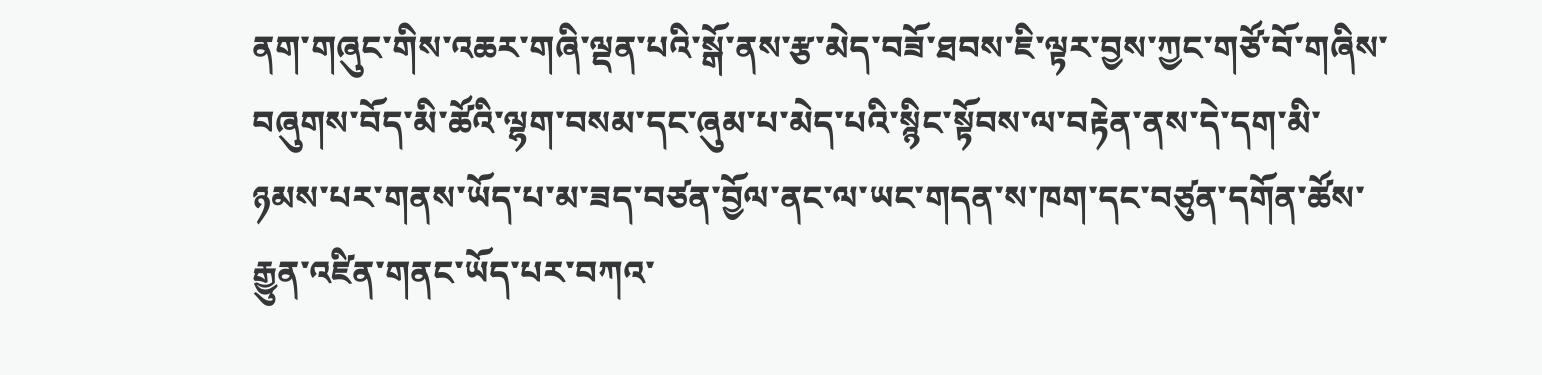ནག་གཞུང་གིས་འཆར་གཞི་ལྡན་པའི་སྒོ་ནས་རྩ་མེད་བཟོ་ཐབས་ཇི་ལྟར་བྱས་ཀྱང་གཙོ་བོ་གཞིས་བཞུགས་བོད་མི་ཚོའི་ལྷག་བསམ་དང་ཞུམ་པ་མེད་པའི་སྙིང་སྟོབས་ལ་བརྟེན་ནས་དེ་དག་མི་ཉམས་པར་གནས་ཡོད་པ་མ་ཟད་བཙན་བྱོལ་ནང་ལ་ཡང་གདན་ས་ཁག་དང་བཙུན་དགོན་ཚོས་རྒྱུན་འཛིན་གནང་ཡོད་པར་བཀའ་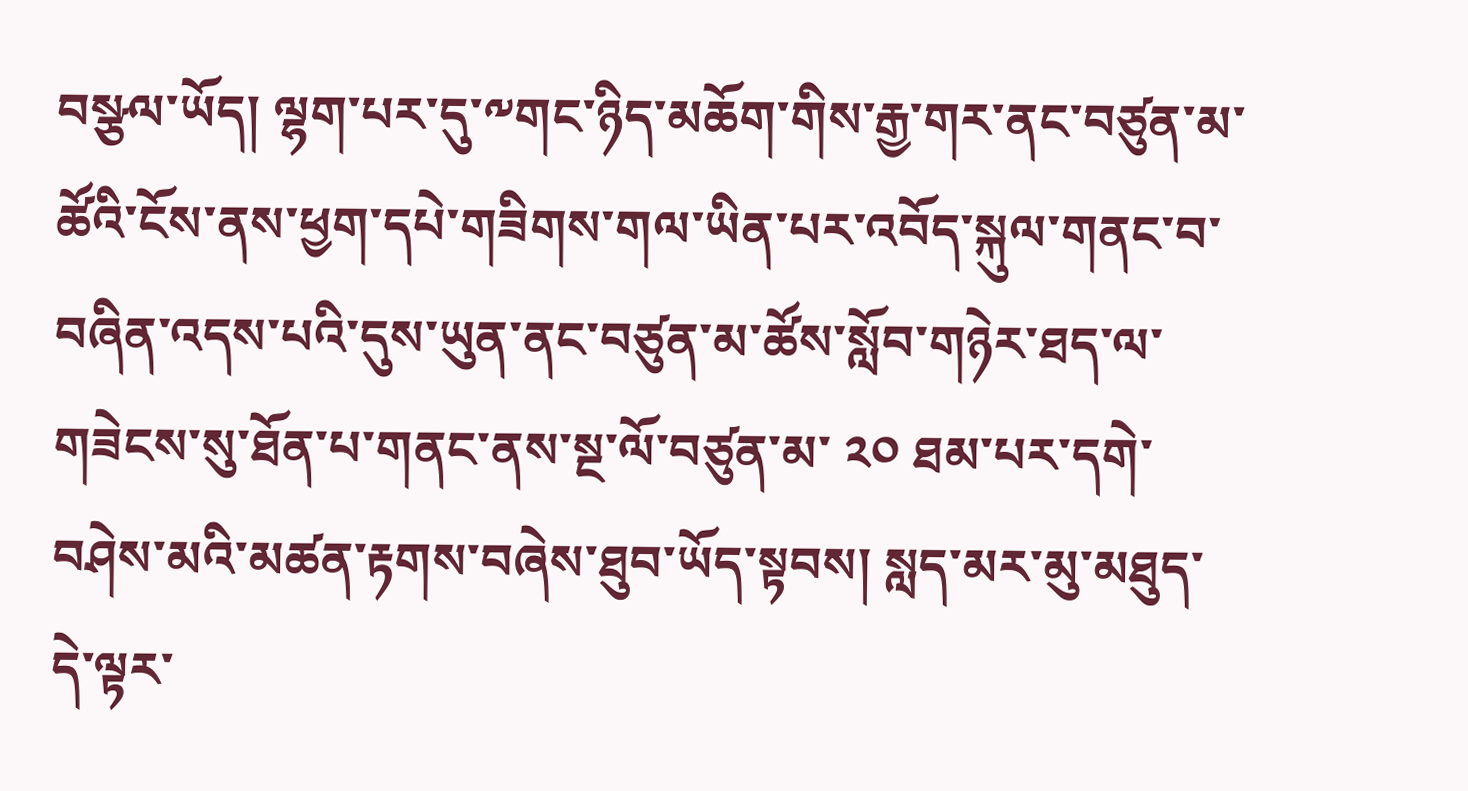བསྩལ་ཡོད། ལྷག་པར་དུ་༸གང་ཉིད་མཆོག་གིས་རྒྱ་གར་ནང་བཙུན་མ་ཚོའི་ངོས་ནས་ཕྱག་དཔེ་གཟིགས་གལ་ཡིན་པར་འབོད་སྐུལ་གནང་བ་བཞིན་འདས་པའི་དུས་ཡུན་ནང་བཙུན་མ་ཚོས་སློབ་གཉེར་ཐད་ལ་གཟེངས་སུ་ཐོན་པ་གནང་ནས་སྔ་ལོ་བཙུན་མ་ ༢༠ ཐམ་པར་དགེ་བཤེས་མའི་མཚན་རྟགས་བཞེས་ཐུབ་ཡོད་སྟབས། སླད་མར་མུ་མཐུད་དེ་ལྟར་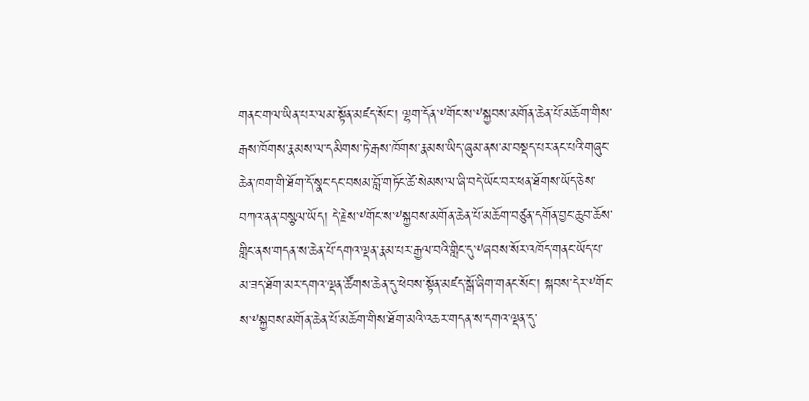གནང་གལ་ཡིན་པར་ལམ་སྟོན་མཛད་སོང་། ལྷག་དོན་༸གོང་ས་༸སྐྱབས་མགོན་ཆེན་པོ་མཆོག་གིས་རྒས་ཁོགས་རྣམས་ལ་དམིགས་ཏེ་རྒས་ཁོགས་རྣམས་ཡིད་ཞུམ་ནས་མ་བསྡད་པར་ནང་པའི་གཞུང་ཆེན་ཁག་གི་ཐོག་དོ་སྣང་དང་བསམ་བློ་གཏོང་ཚེ་སེམས་ལ་ཞི་བདེ་ཡོང་བར་ཕན་ཐོགས་ཡོད་ཅེས་བཀའ་ནན་བསྩལ་ཡོད། དེ་རྗེས་༸གོང་ས་༸སྐྱབས་མགོན་ཆེན་པོ་མཆོག་བཙུན་དགོན་བྱང་ཆུབ་ཆོས་གླིང་ནས་གདན་ས་ཆེན་པོ་དགའ་ལྡན་རྣམ་པར་རྒྱལ་བའི་གླིང་དུ་༸ཞབས་སོར་འཁོད་གནང་ཡོད་པ་མ་ཟད་ཐོག་མར་དགའ་ལྡན་ཚོགས་ཆེན་དུ་ཕེབས་སྟོན་མཛད་སྒོ་ཞིག་གནང་སོང་། སྐབས་དེར་༸གོང་ས་༸སྐྱབས་མགོན་ཆེན་པོ་མཆོག་གིས་ཐོག་མའི་འཆར་གདན་ས་དགའ་ལྡན་དུ་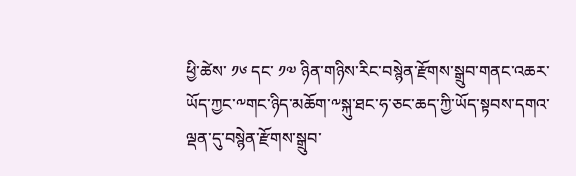ཕྱི་ཚེས་ ༡༦ དང་ ༡༧ ཉིན་གཉིས་རིང་བསྙེན་རྫོགས་སྒྲུབ་གནང་འཆར་ཡོད་ཀྱང་༸གང་ཉིད་མཆོག་༸སྐུ་ཐང་ཧ་ཅང་ཆད་ཀྱི་ཡོད་སྟབས་དགའ་ལྡན་དུ་བསྙེན་རྫོགས་སྒྲུབ་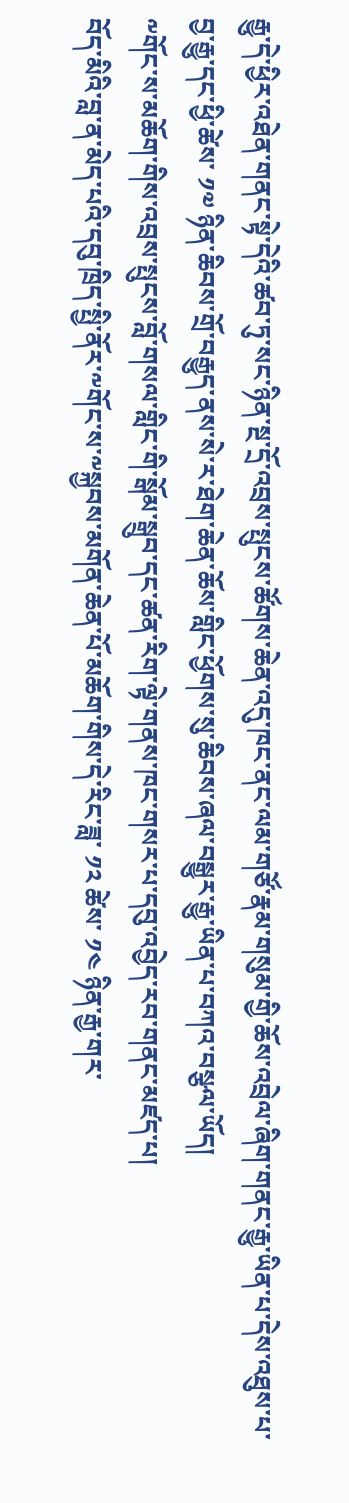རྒྱུ་དེ་ཕྱིར་འཐེན་གནང་སྟེ་དེའི་ཚབ་ཏུ་སང་ཉིན་སྔ་དྲོ་འབྲས་སྤུངས་ཚོགས་ཆེན་འདུ་ཁང་ནང་ལམ་གཙོ་རྣམ་གསུམ་གྱི་ཆོས་འབྲེལ་ཞིག་གནང་རྒྱུ་ཡིན་པ་དེས་འཐུས་པ་བྱ་རྒྱུ་དང་ཕྱི་ཚེས་ ༡༧ ཉིན་ཆིབས་གྲོ་བརྒྱུད་ནས་སེ་ར་ཐེག་ཆེན་ཆོས་གླིང་ཕྱོགས་སུ་ཆིབས་ཞལ་བསྒྱུར་རྒྱུ་ཡིན་པ་བཀའ་བསྩལ་ཡོད།
༸གོང་ས་མཆོག་གིས་འབྲས་སྤུངས་བློ་གསལ་གླིང་གི་སྒོམ་སྒྲུབ་དང་ཚན་རིག་ལྟེ་གནས་ཁང་གསར་པ་དབུ་འབྱེད་རབ་གནང་མཛད་པ།
བོད་མིའི་བླ་ན་མེད་པའི་དབུ་ཁྲིད་སྤྱི་ནོར་༸གོང་ས་༸སྐྱབས་མགོན་ཆེན་པོ་མཆོག་གིས་དེ་རིང་ཟླ་ ༡༢ ཚེས་ ༡༤ ཉིན་རྒྱ་གར་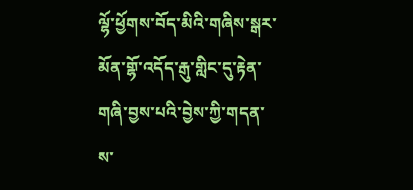ལྷོ་ཕྱོགས་བོད་མིའི་གཞིས་སྒར་མོན་གྷོ་འདོད་རྒུ་གླིང་དུ་རྟེན་གཞི་བྱས་པའི་བྱེས་ཀྱི་གདན་ས་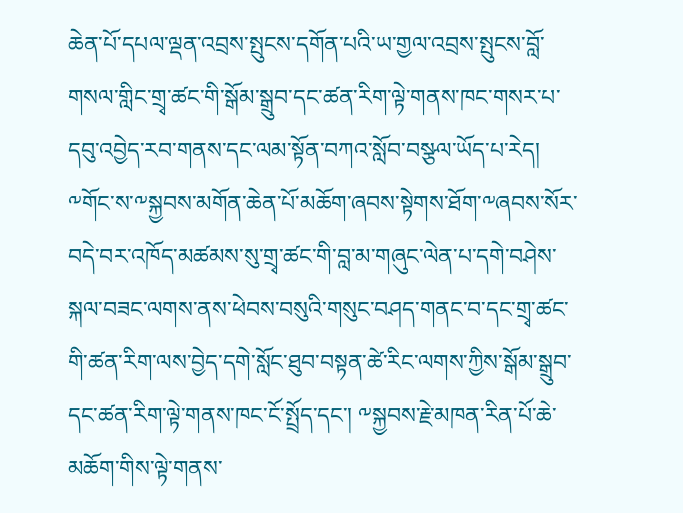ཆེན་པོ་དཔལ་ལྡན་འབྲས་སྤུངས་དགོན་པའི་ཡ་གྱལ་འབྲས་སྤུངས་བློ་གསལ་གླིང་གྲྭ་ཚང་གི་སྒོམ་སྒྲུབ་དང་ཚན་རིག་ལྟེ་གནས་ཁང་གསར་པ་དབུ་འབྱེད་རབ་གནས་དང་ལམ་སྟོན་བཀའ་སློབ་བསྩལ་ཡོད་པ་རེད། ༸གོང་ས་༸སྐྱབས་མགོན་ཆེན་པོ་མཆོག་ཞབས་སྟེགས་ཐོག་༸ཞབས་སོར་བདེ་བར་འཁོད་མཚམས་སུ་གྲྭ་ཚང་གི་བླ་མ་གཞུང་ལེན་པ་དགེ་བཤེས་སྐལ་བཟང་ལགས་ནས་ཕེབས་བསུའི་གསུང་བཤད་གནང་བ་དང་གྲྭ་ཚང་གི་ཚན་རིག་ལས་བྱེད་དགེ་སློང་ཐུབ་བསྟན་ཚེ་རིང་ལགས་ཀྱིས་སྒོམ་སྒྲུབ་དང་ཚན་རིག་ལྟེ་གནས་ཁང་ངོ་སྤྲོད་དང་། ༸སྐྱབས་རྗེ་མཁན་རིན་པོ་ཆེ་མཆོག་གིས་ལྟེ་གནས་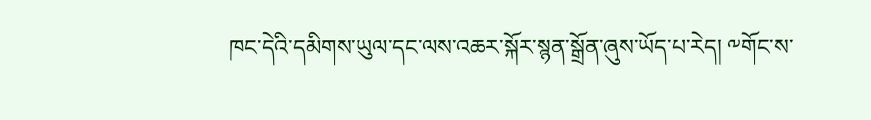ཁང་དེའི་དམིགས་ཡུལ་དང་ལས་འཆར་སྐོར་སྙན་སྒྲོན་ཞུས་ཡོད་པ་རེད། ༸གོང་ས་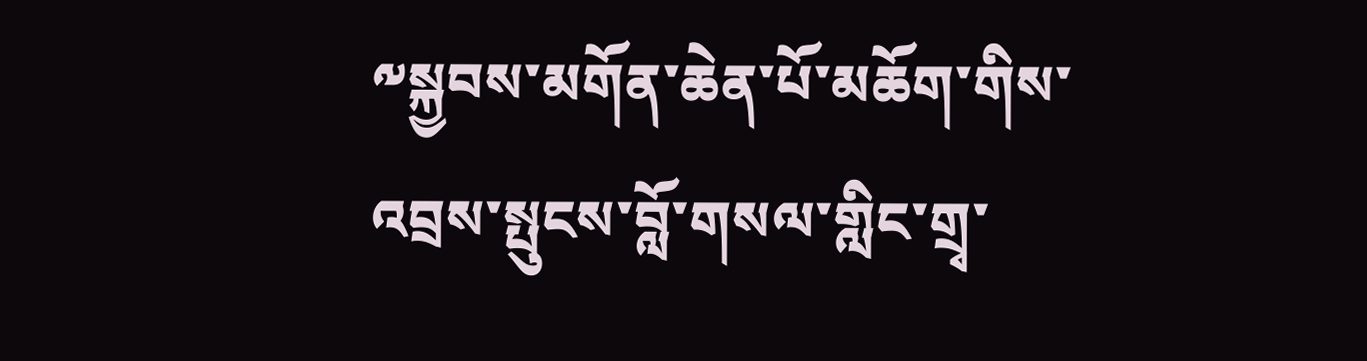༸སྐྱབས་མགོན་ཆེན་པོ་མཆོག་གིས་འབྲས་སྤུངས་བློ་གསལ་གླིང་གྲྭ་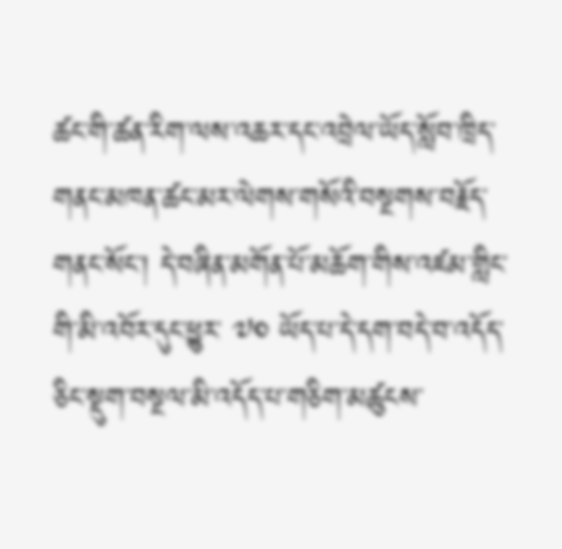ཚང་གི་ཚན་རིག་ལས་འཆར་དང་འབྲེལ་ཡོད་སློབ་ཁྲིད་གནང་མཁན་ཚང་མར་ལེགས་གསོའི་བསྔགས་བརྗོད་གནང་སོང་། དེ་བཞིན་མགོན་པོ་མཆོག་གིས་འཛམ་གླིང་གི་མི་འབོར་དུང་ཕྱུར་ ༧༠ ཡོད་པ་དེ་དག་བདེ་བ་འདོད་ཅིང་སྡུག་བསྔལ་མི་འདོད་པ་གཅིག་མཚུངས་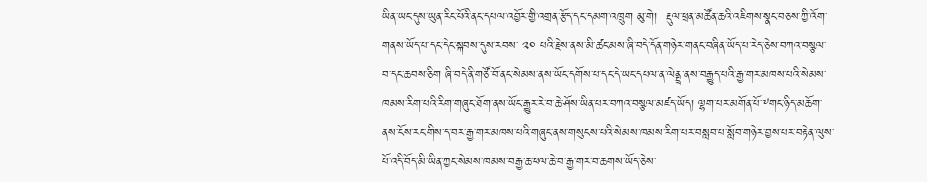ཡིན་ཡང་དུས་ཡུན་རིང་པོའི་ནང་དཔལ་འབྱོར་གྱི་འགྲན་རྩོད་དང་དམག་འཁྲུག མུ་གེ།  རྡུལ་ཕྲན་མཚོན་ཆའི་འཇིགས་སྣང་བཅས་ཀྱི་འོག་གནས་ཡོད་པ་དང་དེང་སྐབས་དུས་རབས་ ༢༠ པའི་རྗེས་ནས་མི་ཚང་མས་ཞི་བདེ་དོན་གཉེར་གནང་བཞིན་ཡོད་པ་རེད་ཅེས་བཀའ་བསྩལ་བ་དང་ཆབས་ཅིག ཞི་བདེ་ནི་གཙོ་བོ་ནང་སེམས་ནས་ཡོང་དགོས་པ་དང་དེ་ཡང་དཔལ་ན་ལེནྡྲ་ནས་བརྒྱུད་པའི་རྒྱ་གར་མཁས་པའི་སེམས་ཁམས་རིག་པའི་རིག་གཞུང་ཐོག་ནས་ཡོང་རྒྱུར་རེ་བ་ཆེ་ཤོས་ཡིན་པར་བཀའ་བསྩལ་མཛད་ཡོད། ལྷག་པར་མགོན་པོ་༸གང་ཉིད་མཆོག་ནས་ངོས་རང་གིས་ད་བར་རྒྱ་གར་མཁས་པའི་གཞུང་ནས་གསུངས་པའི་སེམས་ཁམས་རིག་པར་བསླབ་པ་སློབ་གཉེར་བྱས་པར་བརྟེན་ལུས་པོ་འདི་བོད་མི་ཡིན་ཀྱང་སེམས་ཁམས་བརྒྱ་ཆ་ཕལ་ཆེ་བ་རྒྱ་གར་བ་ཆགས་ཡོད་ཅེས་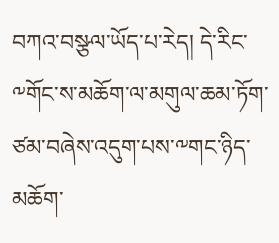བཀའ་བསྩལ་ཡོད་པ་རེད། དེ་རིང་༸གོང་ས་མཆོག་ལ་མགུལ་ཆམ་ཏོག་ཙམ་བཞེས་འདུག་པས་༸གང་ཉིད་མཆོག་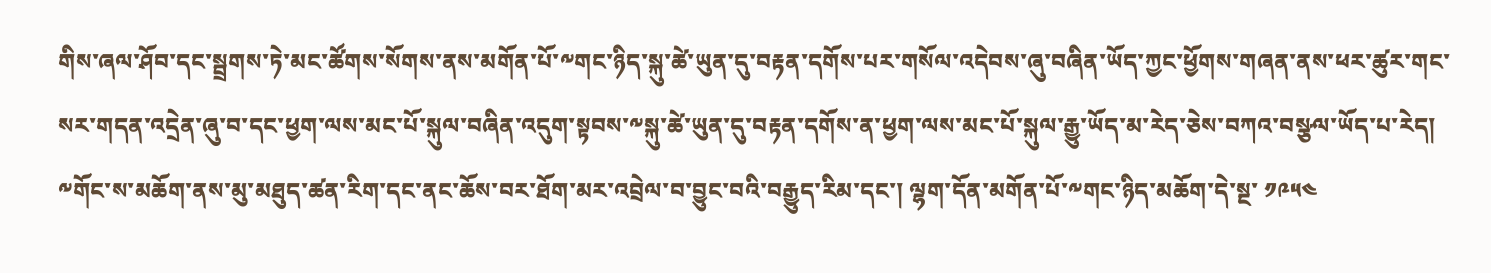གིས་ཞལ་ཤོབ་དང་སྦྲགས་ཏེ་མང་ཚོགས་སོགས་ནས་མགོན་པོ་༸གང་ཉིད་སྐུ་ཚེ་ཡུན་དུ་བརྟན་དགོས་པར་གསོལ་འདེབས་ཞུ་བཞིན་ཡོད་ཀྱང་ཕྱོགས་གཞན་ནས་ཕར་ཚུར་གང་སར་གདན་འདྲེན་ཞུ་བ་དང་ཕྱག་ལས་མང་པོ་སྐུལ་བཞིན་འདུག་སྟབས་༸སྐུ་ཚེ་ཡུན་དུ་བརྟན་དགོས་ན་ཕྱག་ལས་མང་པོ་སྐུལ་རྒྱུ་ཡོད་མ་རེད་ཅེས་བཀའ་བསྩལ་ཡོད་པ་རེད། ༸གོང་ས་མཆོག་ནས་མུ་མཐུད་ཚན་རིག་དང་ནང་ཆོས་བར་ཐོག་མར་འབྲེལ་བ་བྱུང་བའི་བརྒྱུད་རིམ་དང་། ལྷག་དོན་མགོན་པོ་༸གང་ཉིད་མཆོག་དེ་སྔ་ ༡༩༥༤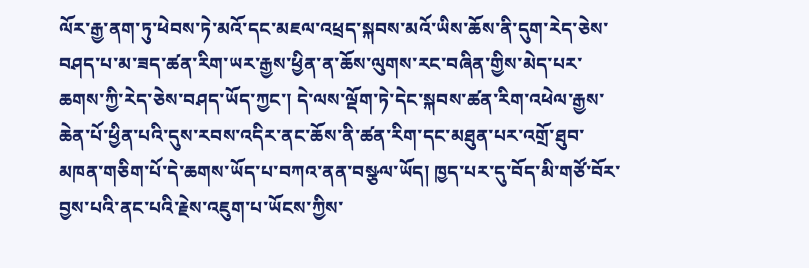ལོར་རྒྱ་ནག་ཏུ་ཕེབས་ཏེ་མའོ་དང་མཇལ་འཕྲད་སྐབས་མའོ་ཡིས་ཆོས་ནི་དུག་རེད་ཅེས་བཤད་པ་མ་ཟད་ཚན་རིག་ཡར་རྒྱས་ཕྱིན་ན་ཆོས་ལུགས་རང་བཞིན་གྱིས་མེད་པར་ཆགས་ཀྱི་རེད་ཅེས་བཤད་ཡོད་ཀྱང་། དེ་ལས་ལྡོག་ཏེ་དེང་སྐབས་ཚན་རིག་འཕེལ་རྒྱས་ཆེན་པོ་ཕྱིན་པའི་དུས་རབས་འདིར་ནང་ཆོས་ནི་ཚན་རིག་དང་མཐུན་པར་འགྲོ་ཐུབ་མཁན་གཅིག་པོ་དེ་ཆགས་ཡོད་པ་བཀའ་ནན་བསྩལ་ཡོད། ཁྱད་པར་དུ་བོད་མི་གཙོ་བོར་བྱས་པའི་ནང་པའི་རྗེས་འཇུག་པ་ཡོངས་ཀྱིས་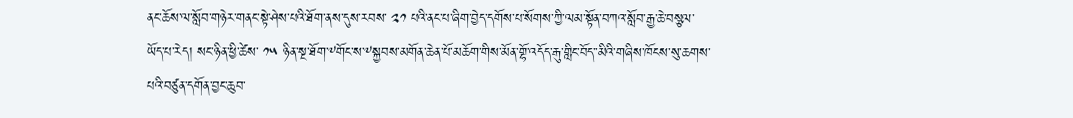ནང་ཆོས་ལ་སློབ་གཉེར་གནང་སྟེ་ཤེས་པའི་ཐོག་ནས་དུས་རབས་ ༢༡ པའི་ནང་པ་ཞིག་བྱེད་དགོས་པ་སོགས་ཀྱི་ལམ་སྟོན་བཀའ་སློབ་རྒྱ་ཆེ་བསྩལ་ཡོད་པ་རེད། སང་ཉིན་ཕྱི་ཚེས་ ༡༥ ཉིན་སྔ་ཐོག་༸གོང་ས་༸སྐྱབས་མགོན་ཆེན་པོ་མཆོག་གིས་མོན་གྷོ་འདོད་རྒུ་གླིང་བོད་་མིའི་གཞིས་ཁོངས་སུ་ཆགས་པའི་བཙུན་དགོན་བྱང་ཆུབ་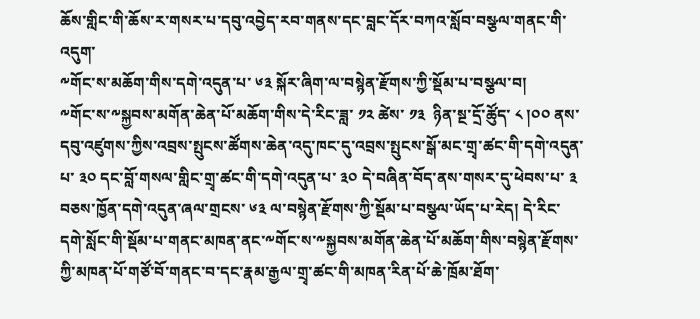ཆོས་གླིང་གི་ཆོས་ར་གསར་པ་དབུ་འབྱེད་རབ་གནས་དང་བླང་དོར་བཀའ་སློབ་བསྩལ་གནང་གི་འདུག་
༸གོང་ས་མཆོག་གིས་དགེ་འདུན་པ་ ༦༣ སྐོར་ཞིག་ལ་བསྙེན་རྫོགས་ཀྱི་སྡོམ་པ་བསྩལ་བ།
༸གོང་ས་༸སྐྱབས་མགོན་ཆེན་པོ་མཆོག་གིས་དེ་རིང་ཟླ་ ༡༢ ཚེས་ ༡༣  ཉིན་སྔ་དྲོ་ཚོུད་ ༨ །༠༠ ནས་དབུ་འཛུགས་ཀྱིས་འབྲས་སྤུངས་ཚོགས་ཆེན་འདུ་ཁང་དུ་འབྲས་སྤུངས་སྒོ་མང་གྲྭ་ཚང་གི་དགེ་འདུན་པ་ ༣༠ དང་བློ་གསལ་གླིང་གྲྭ་ཚང་གི་དགེ་འདུན་པ་ ༣༠ དེ་བཞིན་བོད་ནས་གསར་དུ་ཕེབས་པ་ ༣ བཅས་ཁྱོན་དགེ་འདུན་ཞལ་གྲངས་ ༦༣ ལ་བསྙེན་རྫོགས་ཀྱི་སྡོམ་པ་བསྩལ་ཡོད་པ་རེད། དེ་རིང་དགེ་སློང་གི་སྡོམ་པ་གནང་མཁན་ནང་༸གོང་ས་༸སྐྱབས་མགོན་ཆེན་པོ་མཆོག་གིས་བསྙེན་རྫོགས་ཀྱི་མཁན་པོ་གཙོ་བོ་གནང་བ་དང་རྣམ་རྒྱལ་གྲྭ་ཚང་གི་མཁན་རིན་པོ་ཆེ་ཁྲོམ་ཐོག་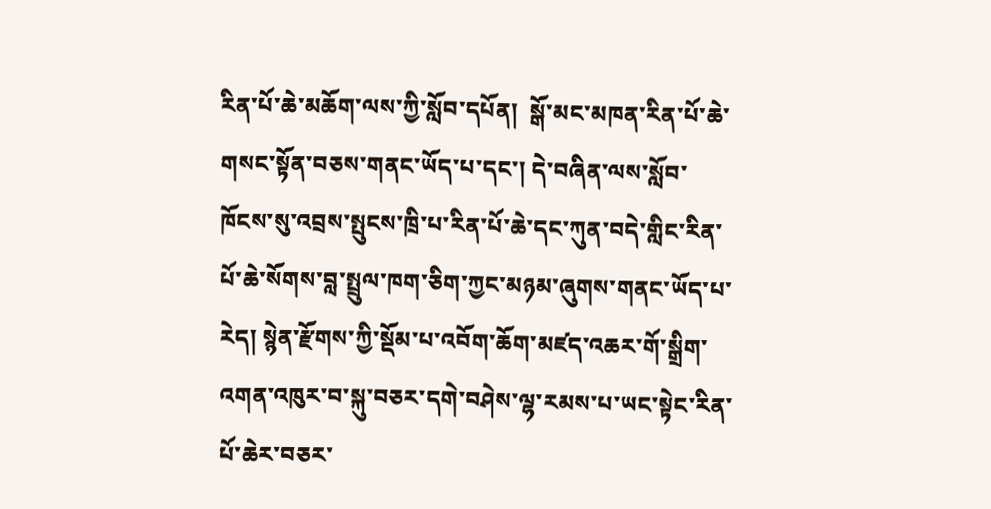རིན་པོ་ཆེ་མཆོག་ལས་ཀྱི་སློབ་དཔོན།  སྒོ་མང་མཁན་རིན་པོ་ཆེ་གསང་སྟོན་བཅས་གནང་ཡོད་པ་དང་། དེ་བཞིན་ལས་སློབ་ཁོངས་སུ་འབྲས་སྤུངས་ཁྲི་པ་རིན་པོ་ཆེ་དང་ཀུན་བདེ་གླིང་རིན་པོ་ཆེ་སོགས་བླ་སྤྲུལ་ཁག་ཅིག་ཀྱང་མཉམ་ཞུགས་གནང་ཡོད་པ་རེད། སྙེན་རྫོགས་ཀྱི་སྡོམ་པ་འབོག་ཆོག་མཛད་འཆར་གོ་སྒྲིག་འགན་འཁུར་བ་སྐུ་བཅར་དགེ་བཤེས་ལྷ་རམས་པ་ཡང་སྟེང་རིན་པོ་ཆེར་བཅར་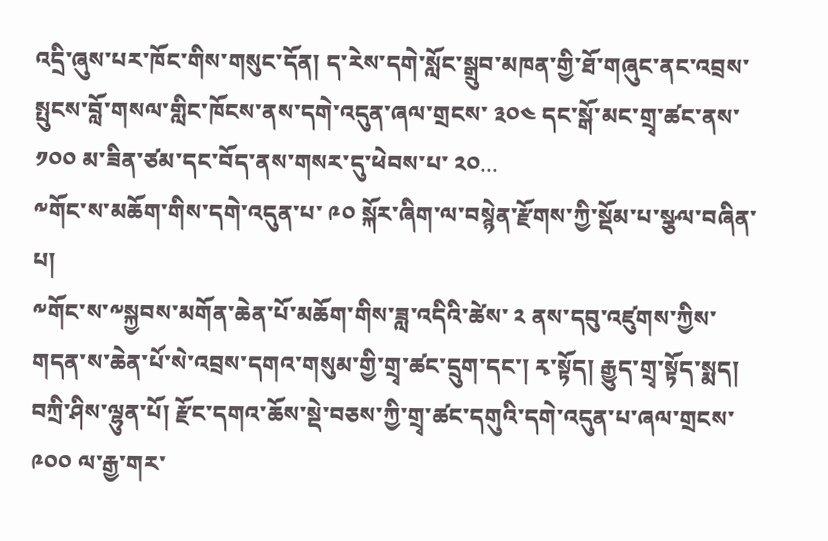འདྲི་ཞུས་པར་ཁོང་གིས་གསུང་དོན། ད་རེས་དགེ་སློང་སྒྲུབ་མཁན་གྱི་ཐོ་གཞུང་ནང་འབྲས་སྤུངས་བློ་གསལ་གླིང་ཁོངས་ནས་དགེ་འདུན་ཞལ་གྲངས་ ༣༠༤ དང་སྒོ་མང་གྲྭ་ཚང་ནས་ ༡༠༠ མ་ཟིན་ཙམ་དང་བོད་ནས་གསར་དུ་ཕེབས་པ་ ༢༠...
༸གོང་ས་མཆོག་གིས་དགེ་འདུན་པ་ ༩༠ སྐོར་ཞིག་ལ་བསྙེན་རྫོགས་ཀྱི་སྡོམ་པ་སྩལ་བཞིན་པ།
༸གོང་ས་༸སྐྱབས་མགོན་ཆེན་པོ་མཆོག་གིས་ཟླ་འདིའི་ཚེས་ ༢ ནས་དབུ་འཛུགས་ཀྱིས་གདན་ས་ཆེན་པོ་སེ་འབྲས་དགའ་གསུམ་གྱི་གྲྭ་ཚང་དྲུག་དང་། རྭ་སྟོད། རྒྱུད་གྲྭ་སྟོད་སྨད། བཀྲི་ཤིས་ལྷུན་པོ། རྫོང་དགའ་ཆོས་སྡེ་བཅས་ཀྱི་གྲྭ་ཚང་དགུའི་དགེ་འདུན་པ་ཞལ་གྲངས་ ༩༠༠ ལ་རྒྱ་གར་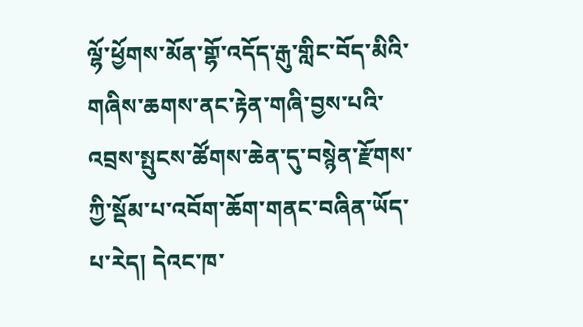ལྷོ་ཕྱོགས་མོན་གྷོ་འདོད་རྒུ་གླིང་བོད་མིའི་གཞིས་ཆགས་ནང་རྟེན་གཞི་བྱས་པའི་འབྲས་སྤུངས་ཚོགས་ཆེན་དུ་བསྙེན་རྫོགས་ཀྱི་སྡོམ་པ་འབོག་ཆོག་གནང་བཞིན་ཡོད་པ་རེད། དེའང་ཁ་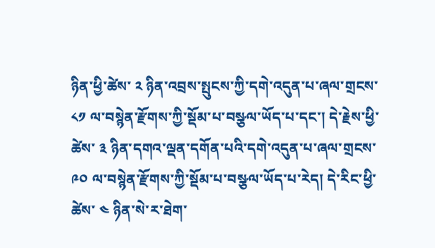ཉིན་ཕྱི་ཚེས་ ༢ ཉིན་འབྲས་སྤུངས་ཀྱི་དགེ་འདུན་པ་ཞལ་གྲངས་ ༨༡ ལ་བསྙེན་རྫོགས་ཀྱི་སྡོམ་པ་བསྩལ་ཡོད་པ་དང་། དེ་རྗེས་ཕྱི་ཚེས་ ༣ ཉིན་དགའ་ལྡན་དགོན་པའི་དགེ་འདུན་པ་ཞལ་གྲངས་ ༩༠ ལ་བསྙེན་རྫོགས་ཀྱི་སྡོམ་པ་བསྩལ་ཡོད་པ་རེད། དེ་རིང་ཕྱི་ཚེས་ ༤ ཉིན་སེ་ར་ཐེག་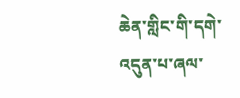ཆེན་གླིང་གི་དགེ་འདུན་པ་ཞལ་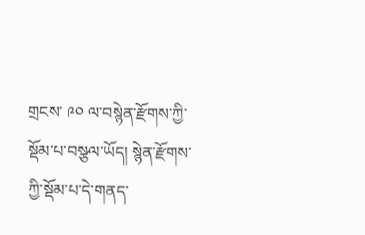གྲངས་ ༩༠ ལ་བསྙེན་རྫོགས་ཀྱི་སྡོམ་པ་བསྩལ་ཡོད། སྙེན་རྫོགས་ཀྱི་སྡོམ་པ་དེ་གནད་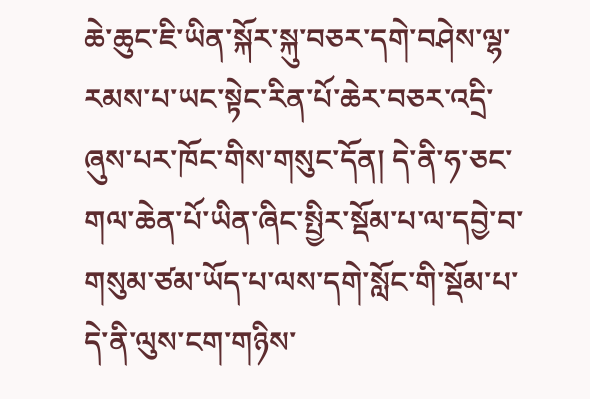ཆེ་ཆུང་ཇི་ཡིན་སྐོར་སྐུ་བཅར་དགེ་བཤེས་ལྷ་རམས་པ་ཡང་སྟེང་རིན་པོ་ཆེར་བཅར་འདྲི་ཞུས་པར་ཁོང་གིས་གསུང་དོན། དེ་ནི་ཧ་ཅང་གལ་ཆེན་པོ་ཡིན་ཞིང་སྤྱིར་སྡོམ་པ་ལ་དབྱེ་བ་གསུམ་ཙམ་ཡོད་པ་ལས་དགེ་སློང་གི་སྡོམ་པ་དེ་ནི་ལུས་ངག་གཉིས་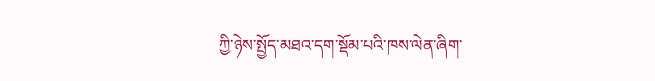ཀྱི་ཉེས་སྤྱོད་མཐའ་དག་སྡོམ་པའི་ཁས་ལེན་ཞིག་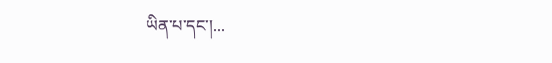ཡིན་པ་དང་།...